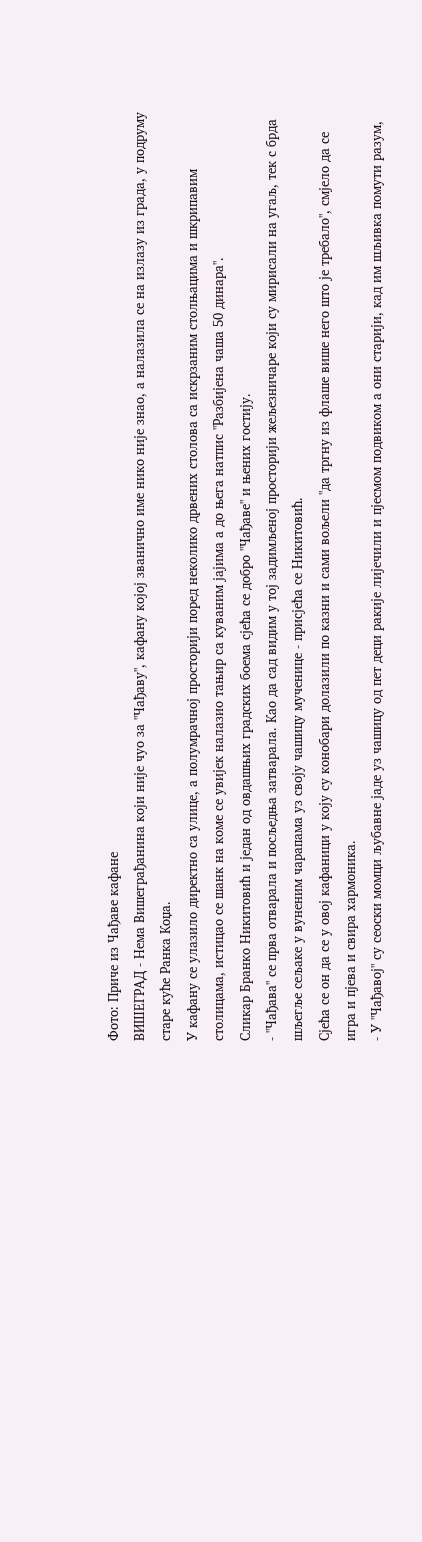Фото: Приче из Чађаве кафане
ВИШЕГРAД - Нема Вишеграђанина који није чуо за "Чађаву", кафану којој званично име нико није знао, а налазила се на излазу из града, у подруму старе куће Ранка Коџа.
У кафану се улазило директно са улице, а полумрачној просторији поред неколико дрвених столова са искрзаним столњацима и шкрипавим столицама, истицао се шанк на коме се увијек налазио тањир са куваним јајима а до њега натпис "Разбијена чаша 50 динара".
Сликар Бранко Никитовић и један од овдашњих градских боема сјећа се добро "Чађаве" и њених гостију.
- "Чађава" се прва отварала и посљедња затварала. Као да сад видим у тој задимљеној просторији жељезничаре који су мирисали на угаљ, тек с брда шљегље сељаке у вуненим чарапама уз своју чашицу мученице - присјећа се Никитовић.
Сјећа се он да се у овој кафаници у коју су конобари долазили по казни и сами вољели "да тргну из флаше више него што је требало", смјело да се игра и пјева и свира хармоника.
- У "Чађавој" су сеоски момци љубавне јаде уз чашицу од пет деци ракије лијечили и пјесмом подвиком а они старији, кад им шљивка помути разум,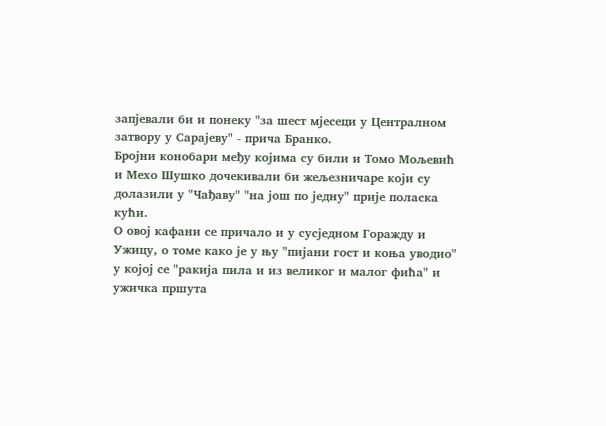запјевали би и понеку "за шест мјесеци у Централном затвору у Сарајеву" - прича Бранко.
Бројни конобари међу којима су били и Томо Мољевић и Мехо Шушко дочекивали би жељезничаре који су долазили у "Чађаву" "на још по једну" прије поласка кући.
О овој кафани се причало и у сусједном Горажду и Ужицу, о томе како је у њу "пијани гост и коња уводио" у којој се "ракија пила и из великог и малог фића" и ужичка пршута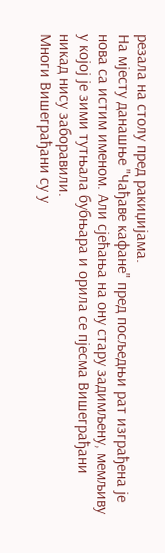резала на столу пред ракиџијама.
На мјесту данашње "Чађаве кафане" пред посљедњи рат изграђена је нова са истим именом. Aли сјећања на ону стару задимљену, мемљиву у којој је зими тутњала бубњара и орила се пјесма Вишеграђани никад нису заборавили.
Многи Вишеграђани су у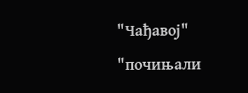"Чађавој" "почињали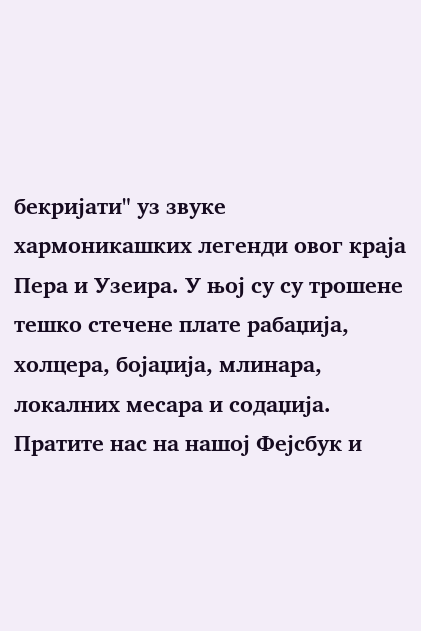бекријати" уз звуке хармоникашких легенди овог краја Пера и Узеира. У њој су су трошене тешко стечене плате рабаџија, холцера, бојаџија, млинара, локалних месара и содаџија.
Пратите нас на нашој Фејсбук и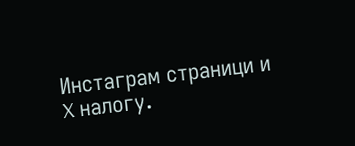Инстаграм страници и X налогу.